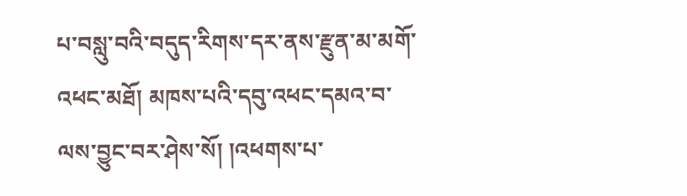པ་བསླུ་བའི་བདུད་རིགས་དར་ནས་རྫུན་མ་མགོ་འཕང་མཐོ། མཁས་པའི་དབུ་འཕང་དམའ་བ་ལས་བྱུང་བར་ཤེས་སོ། །འཕགས་པ་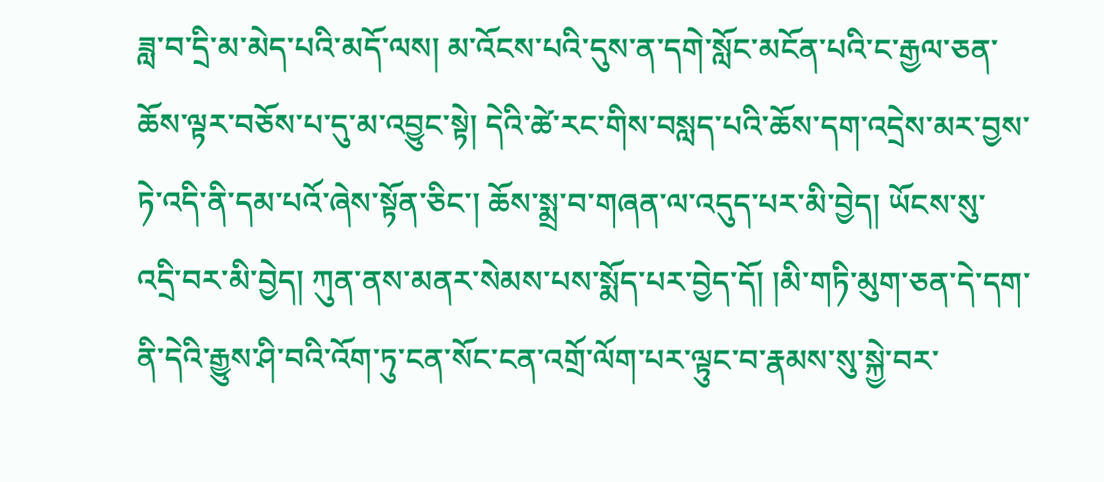ཟླ་བ་དྲི་མ་མེད་པའི་མདོ་ལས། མ་འོངས་པའི་དུས་ན་དགེ་སློང་མངོན་པའི་ང་རྒྱལ་ཅན་ཆོས་ལྟར་བཅོས་པ་དུ་མ་འབྱུང་སྟེ། དེའི་ཚེ་རང་གིས་བསླད་པའི་ཆོས་དག་འདྲེས་མར་བྱས་ཏེ་འདི་ནི་དམ་པའོ་ཞེས་སྟོན་ཅིང་། ཆོས་སྨྲ་བ་གཞན་ལ་འདུད་པར་མི་བྱེད། ཡོངས་སུ་འདྲི་བར་མི་བྱེད། ཀུན་ནས་མནར་སེམས་པས་སྨོད་པར་བྱེད་དོ། །མི་གཏི་མུག་ཅན་དེ་དག་ནི་དེའི་རྒྱུས་ཤི་བའི་འོག་ཏུ་ངན་སོང་ངན་འགྲོ་ལོག་པར་ལྟུང་བ་རྣམས་སུ་སྐྱེ་བར་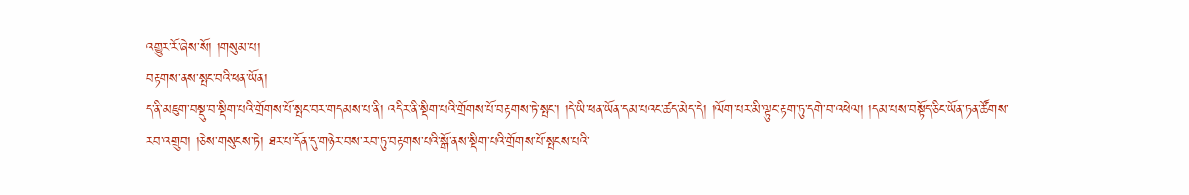འགྱུར་རོ་ཞེས་སོ། །གསུམ་པ།
བརྟགས་ནས་སྤང་བའི་ཕན་ཡོན།
ད་ནི་མཇུག་བསྡུ་བ་སྡིག་པའི་གྲོགས་པོ་སྤང་བར་གདམས་པ་ནི། འདིར་ནི་སྡིག་པའི་གྲོགས་པོ་བརྟགས་ཏེ་སྤང་། །དེ་ཡི་ཕན་ཡོན་དམ་པའང་ཚད་མེད་དེ། །ལོག་པར་མི་ལྟུང་རྟག་ཏུ་དགེ་བ་འཕེལ། །དམ་པས་བསྟོད་ཅིང་ཡོན་ཏན་ཚོགས་རབ་འགྲུབ། །ཅེས་གསུངས་ཏེ། ཐར་པ་དོན་དུ་གཉེར་བས་རབ་ཏུ་བརྟགས་པའི་སྒོ་ནས་སྡིག་པའི་གྲོགས་པོ་སྤངས་པའི་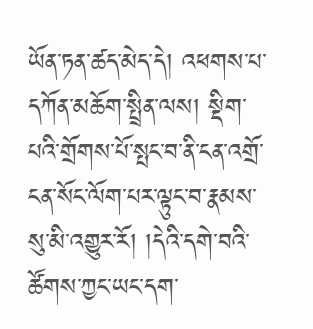ཡོན་ཏན་ཚད་མེད་དེ། འཕགས་པ་དཀོན་མཆོག་སྤྲིན་ལས། སྡིག་པའི་གྲོགས་པོ་སྤང་བ་ནི་ངན་འགྲོ་ངན་སོང་ལོག་པར་ལྟུང་བ་རྣམས་སུ་མི་འགྱུར་རོ། །དེའི་དགེ་བའི་ཚོགས་ཀྱང་ཡང་དག་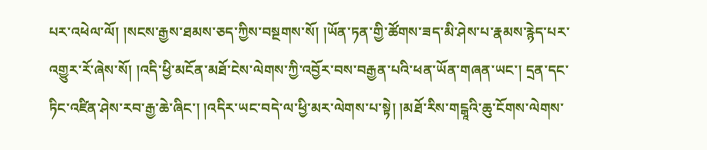པར་འཕེལ་ལོ། །སངས་རྒྱས་ཐམས་ཅད་ཀྱིས་བསྔགས་སོ། །ཡོན་ཏན་གྱི་ཚོགས་ཟད་མི་ཤེས་པ་རྣམས་རྙེད་པར་འགྱུར་རོ་ཞེས་སོ། །འདི་ཕྱི་མངོན་མཐོ་ངེས་ལེགས་ཀྱི་འབྱོར་བས་བརྒྱན་པའི་ཕན་ཡོན་གཞན་ཡང་། དྲན་དང་ཏིང་འཛིན་ཤེས་རབ་རྒྱ་ཆེ་ཞིང་། །འདིར་ཡང་བདེ་ལ་ཕྱི་མར་ལེགས་པ་སྟེ། །མཐོ་རིས་གངྒཱའི་ཆུ་ངོགས་ལེགས་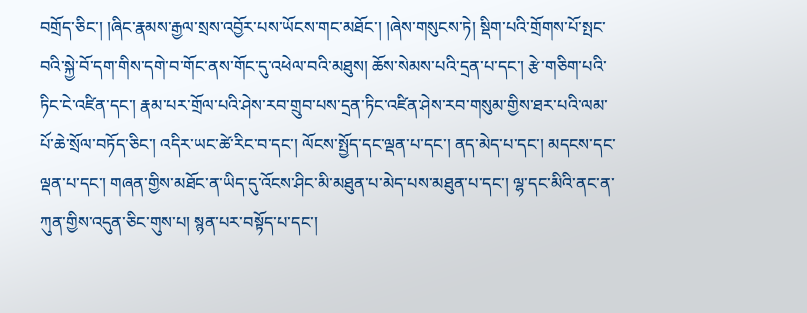བགྲོད་ཅིང་། །ཞིང་རྣམས་རྒྱལ་སྲས་འབྱོར་པས་ཡོངས་གང་མཐོང་། །ཞེས་གསུངས་ཏེ། སྡིག་པའི་གྲོགས་པོ་སྤང་བའི་སྐྱེ་བོ་དག་གིས་དགེ་བ་གོང་ནས་གོང་དུ་འཕེལ་བའི་མཐུས། ཆོས་སེམས་པའི་དྲན་པ་དང་། རྩེ་གཅིག་པའི་ཏིང་ངེ་འཛིན་དང་། རྣམ་པར་གྲོལ་པའི་ཤེས་རབ་གྲུབ་པས་དྲན་ཏིང་འཛིན་ཤེས་རབ་གསུམ་གྱིས་ཐར་པའི་ལམ་པོ་ཆེ་སྲོལ་བཏོད་ཅིང་། འདིར་ཡང་ཚེ་རིང་བ་དང་། ལོངས་སྤྱོད་དང་ལྡན་པ་དང་། ནད་མེད་པ་དང་། མདངས་དང་ལྡན་པ་དང་། གཞན་གྱིས་མཐོང་ན་ཡིད་དུ་འོངས་ཤིང་མི་མཐུན་པ་མེད་པས་མཐུན་པ་དང་། ལྷ་དང་མིའི་ནང་ན་ཀུན་གྱིས་འདུན་ཅིང་གུས་པ། སྙན་པར་བསྟོད་པ་དང་།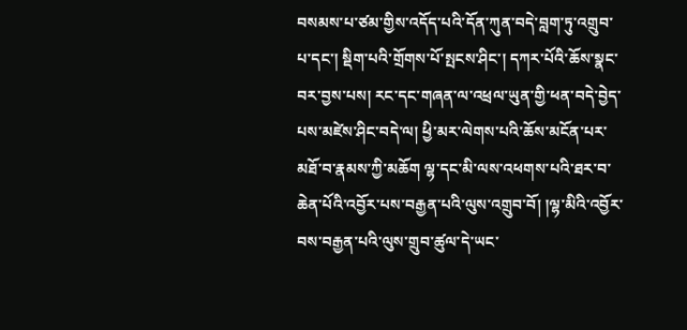བསམས་པ་ཙམ་གྱིས་འདོད་པའི་དོན་ཀུན་བདེ་བླག་ཏུ་འགྲུབ་པ་དང་། སྡིག་པའི་གྲོགས་པོ་སྤངས་ཤིང་། དཀར་པོའི་ཆོས་སྣང་བར་བྱས་པས། རང་དང་གཞན་ལ་འཕྲལ་ཡུན་གྱི་ཕན་བདེ་བྱེད་པས་མཛེས་ཤིང་བདེ་ལ། ཕྱི་མར་ལེགས་པའི་ཆོས་མངོན་པར་མཐོ་བ་རྣམས་ཀྱི་མཆོག ལྷ་དང་མི་ལས་འཕགས་པའི་ཐར་བ་ཆེན་པོའི་འབྱོར་པས་བརྒྱན་པའི་ལུས་འགྲུབ་བོ། །ལྷ་མིའི་འབྱོར་བས་བརྒྱན་པའི་ལུས་གྲུབ་ཚུལ་དེ་ཡང་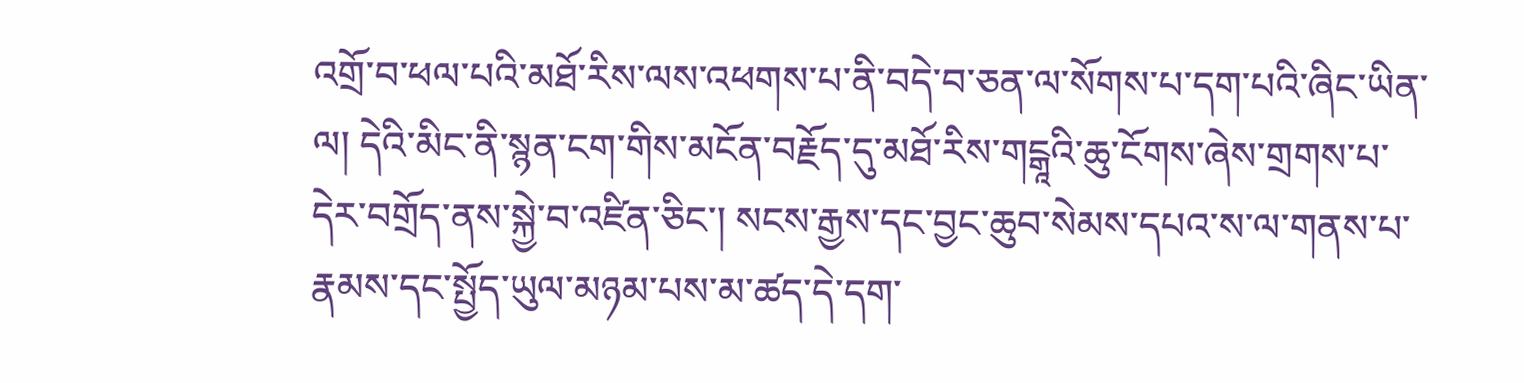འགྲོ་བ་ཕལ་པའི་མཐོ་རིས་ལས་འཕགས་པ་ནི་བདེ་བ་ཅན་ལ་སོགས་པ་དག་པའི་ཞིང་ཡིན་ལ། དེའི་མིང་ནི་སྙན་ངག་གིས་མངོན་བརྗོད་དུ་མཐོ་རིས་གངྒཱའི་ཆུ་ངོགས་ཞེས་གྲགས་པ་དེར་བགྲོད་ནས་སྐྱེ་བ་འཛིན་ཅིང་། སངས་རྒྱས་དང་བྱང་ཆུབ་སེམས་དཔའ་ས་ལ་གནས་པ་རྣམས་དང་སྤྱོད་ཡུལ་མཉམ་པས་མ་ཚད་དེ་དག་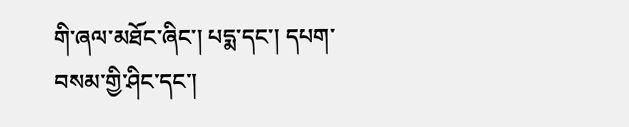གི་ཞལ་མཐོང་ཞིང་། པདྨ་དང་། དཔག་བསམ་གྱི་ཤིང་དང་།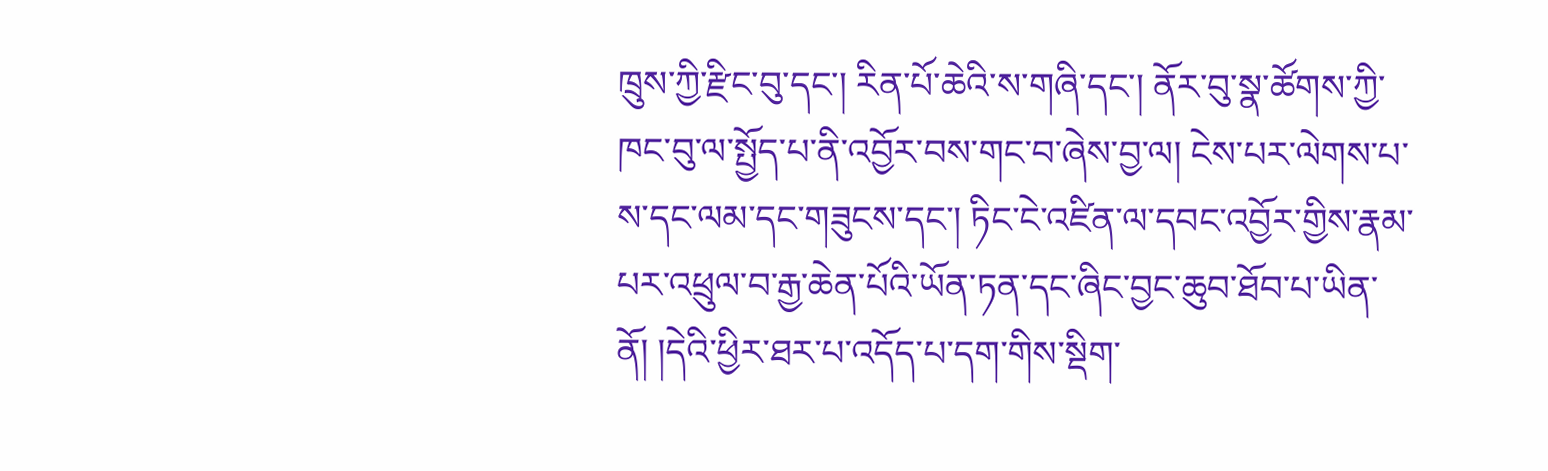ཁྲུས་ཀྱི་རྫིང་བུ་དང་། རིན་པོ་ཆེའི་ས་གཞི་དང་། ནོར་བུ་སྣ་ཚོགས་ཀྱི་ཁང་བུ་ལ་སྤྱོད་པ་ནི་འབྱོར་བས་གང་བ་ཞེས་བྱ་ལ། ངེས་པར་ལེགས་པ་ས་དང་ལམ་དང་གཟུངས་དང་། ཏིང་ངེ་འཛིན་ལ་དབང་འབྱོར་གྱིས་རྣམ་པར་འཕྲུལ་བ་རྒྱ་ཆེན་པོའི་ཡོན་ཏན་དང་ཞིང་བྱང་ཆུབ་ཐོབ་པ་ཡིན་ནོ། །དེའི་ཕྱིར་ཐར་པ་འདོད་པ་དག་གིས་སྡིག་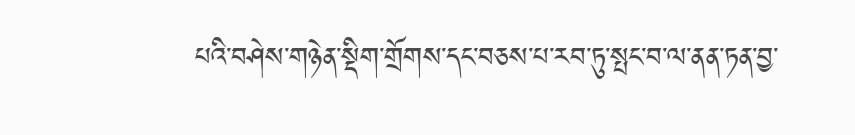པའི་བཤེས་གཉེན་སྡིག་གྲོགས་དང་བཅས་པ་རབ་ཏུ་སྤང་བ་ལ་ནན་ཏན་བྱ་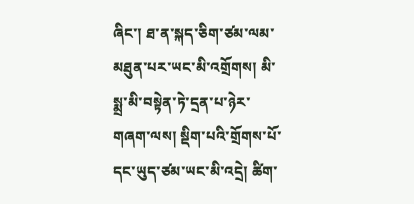ཞིང་། ཐ་ན་སྐད་ཅིག་ཙམ་ལམ་མཐུན་པར་ཡང་མི་འགྲོགས། མི་སྨྲ་མི་བསྟེན་ཏེ་དྲན་པ་ཉེར་གཞག་ལས། སྡིག་པའི་གྲོགས་པོ་དང་ཡུད་ཙམ་ཡང་མི་འདྲེ། ཚིག་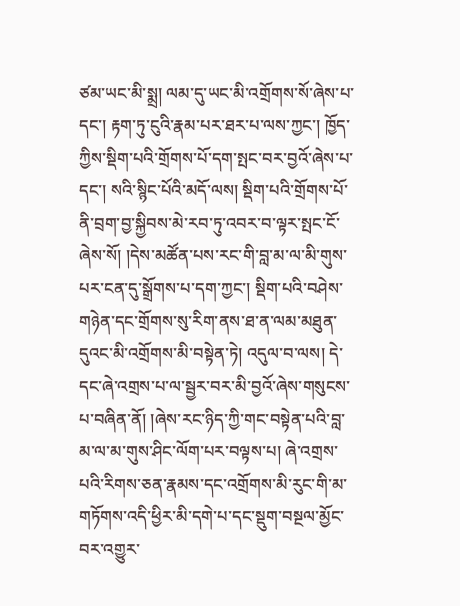ཙམ་ཡང་མི་སྨྲ། ལམ་དུ་ཡང་མི་འགྲོགས་སོ་ཞེས་པ་དང་། རྟག་ཏུ་ངུའི་རྣམ་པར་ཐར་པ་ལས་ཀྱང་། ཁྱོད་ཀྱིས་སྡིག་པའི་གྲོགས་པོ་དག་སྤང་བར་བྱའོ་ཞེས་པ་དང་། སའི་སྙིང་པོའི་མདོ་ལས། སྡིག་པའི་གྲོགས་པོ་ནི་བྲག་བྱ་སྐྱིབས་མེ་རབ་ཏུ་འབར་བ་ལྟར་སྤང་ངོ་ཞེས་སོ། །དེས་མཚོན་པས་རང་གི་བླ་མ་ལ་མི་གུས་པར་ངན་དུ་སྒྲོགས་པ་དག་ཀྱང་། སྡིག་པའི་བཤེས་གཉེན་དང་གྲོགས་སུ་རིག་ནས་ཐ་ན་ལམ་མཐུན་དུའང་མི་འགྲོགས་མི་བསྟེན་ཏེ། འདུལ་བ་ལས། དེ་དང་ཞེ་འགྲས་པ་ལ་སྦྱར་བར་མི་བྱའོ་ཞེས་གསུངས་པ་བཞིན་ནོ། །ཞེས་རང་ཉིད་ཀྱི་གང་བསྟེན་པའི་བླ་མ་ལ་མ་གུས་ཤིང་ལོག་པར་བལྟས་པ། ཞེ་འགྲས་པའི་རིགས་ཅན་རྣམས་དང་འགྲོགས་མི་རུང་གི་མ་གཏོགས་འདི་ཕྱིར་མི་དགེ་པ་དང་སྡུག་བསྔལ་མྱོང་བར་འགྱུར་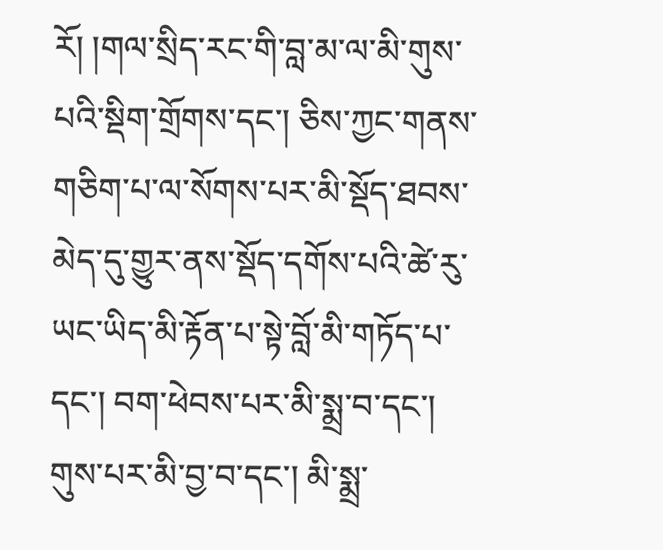རོ། །གལ་སྲིད་རང་གི་བླ་མ་ལ་མི་གུས་པའི་སྡིག་གྲོགས་དང་། ཅིས་ཀྱང་གནས་གཅིག་པ་ལ་སོགས་པར་མི་སྡོད་ཐབས་མེད་དུ་གྱུར་ནས་སྡོད་དགོས་པའི་ཚེ་རུ་ཡང་ཡིད་མི་རྟོན་པ་སྟེ་བློ་མི་གཏོད་པ་དང་། བག་ཕེབས་པར་མི་སྨྲ་བ་དང་། གུས་པར་མི་བྱ་བ་དང་། མི་སྨྲ་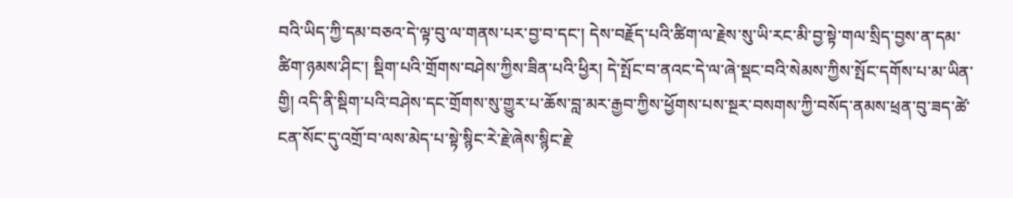བའི་ཡིད་ཀྱི་དམ་བཅའ་དེ་ལྟ་བུ་ལ་གནས་པར་བྱ་བ་དང་། དེས་བརྗོད་པའི་ཚིག་ལ་རྗེས་སུ་ཡི་རང་མི་བྱ་སྟེ་གལ་སྲིད་བྱས་ན་དམ་ཚིག་ཉམས་ཤིང་། སྡིག་པའི་གྲོགས་བཤེས་ཀྱིས་ཟིན་པའི་ཕྱིར། དེ་སྤོང་བ་ནའང་དེ་ལ་ཞེ་སྡང་བའི་སེམས་ཀྱིས་སྤོང་དགོས་པ་མ་ཡིན་གྱི། འདི་ནི་སྡིག་པའི་བཤེས་དང་གྲོགས་སུ་གྱུར་པ་ཆོས་བླ་མར་རྒྱབ་ཀྱིས་ཕྱོགས་པས་སྔར་བསགས་ཀྱི་བསོད་ནམས་ཕྲན་བུ་ཟད་ཚེ་ངན་སོང་དུ་འགྲོ་བ་ལས་མེད་པ་སྟེ་སྙིང་རེ་རྗེ་ཞེས་སྙིང་རྗེ་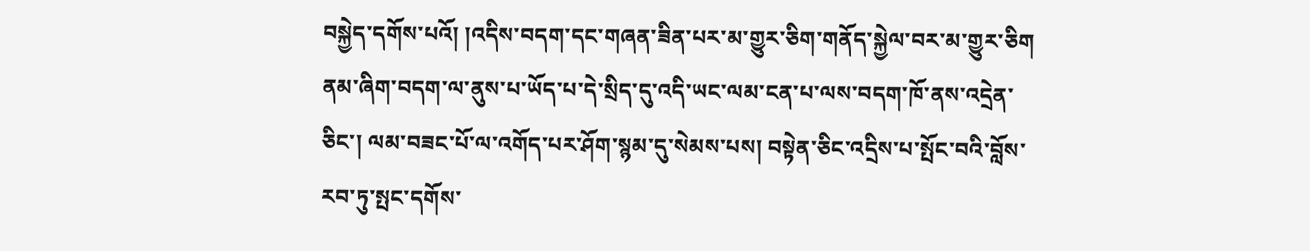བསྐྱེད་དགོས་པའོ། །འདིས་བདག་དང་གཞན་ཟིན་པར་མ་གྱུར་ཅིག་གནོད་སྐྱེལ་བར་མ་གྱུར་ཅིག ནམ་ཞིག་བདག་ལ་ནུས་པ་ཡོད་པ་དེ་སྲིད་དུ་འདི་ཡང་ལམ་ངན་པ་ལས་བདག་ཁོ་ནས་འདྲེན་ཅིང་། ལམ་བཟང་པོ་ལ་འགོད་པར་ཤོག་སྙམ་དུ་སེམས་པས། བསྟེན་ཅིང་འདྲིས་པ་སྤོང་བའི་བློས་རབ་ཏུ་སྤང་དགོས་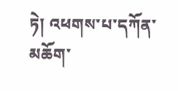ཏེ། འཕགས་པ་དཀོན་མཆོག་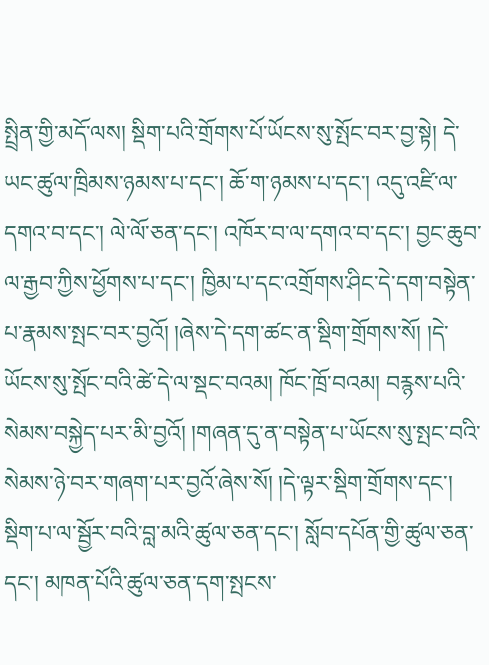སྤྲིན་གྱི་མདོ་ལས། སྡིག་པའི་གྲོགས་པོ་ཡོངས་སུ་སྤོང་བར་བྱ་སྟེ། དེ་ཡང་ཚུལ་ཁྲིམས་ཉམས་པ་དང་། ཆོ་ག་ཉམས་པ་དང་། འདུ་འཛི་ལ་དགའ་བ་དང་། ལེ་ལོ་ཅན་དང་། འཁོར་བ་ལ་དགའ་བ་དང་། བྱང་ཆུབ་ལ་རྒྱབ་ཀྱིས་ཕྱོགས་པ་དང་། ཁྱིམ་པ་དང་འགྲོགས་ཤིང་དེ་དག་བསྟེན་པ་རྣམས་སྤང་བར་བྱའོ། །ཞེས་དེ་དག་ཚང་ན་སྡིག་གྲོགས་སོ། །དེ་ཡོངས་སུ་སྤོང་བའི་ཚེ་དེ་ལ་སྡང་བའམ། ཁོང་ཁྲོ་བའམ། བརྙས་པའི་སེམས་བསྐྱེད་པར་མི་བྱའོ། །གཞན་དུ་ན་བསྟེན་པ་ཡོངས་སུ་སྤང་བའི་སེམས་ཉེ་བར་གཞག་པར་བྱའོ་ཞེས་སོ། །དེ་ལྟར་སྡིག་གྲོགས་དང་། སྡིག་པ་ལ་སྦྱོར་བའི་བླ་མའི་ཚུལ་ཅན་དང་། སློབ་དཔོན་གྱི་ཚུལ་ཅན་དང་། མཁན་པོའི་ཚུལ་ཅན་དག་སྤངས་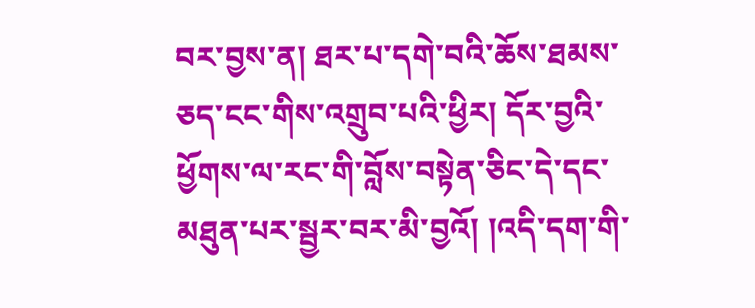བར་བྱས་ན། ཐར་པ་དགེ་བའི་ཆོས་ཐམས་ཅད་ངང་གིས་འགྲུབ་པའི་ཕྱིར། དོར་བྱའི་ཕྱོགས་ལ་རང་གི་བློས་བསྟེན་ཅིང་དེ་དང་མཐུན་པར་སྦྱར་བར་མི་བྱའོ། །འདི་དག་གི་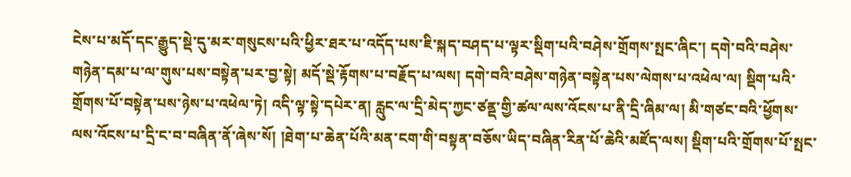ངེས་པ་མདོ་དང་རྒྱུད་སྡེ་དུ་མར་གསུངས་པའི་ཕྱིར་ཐར་པ་འདོད་པས་ཇི་སྐད་བཤད་པ་ལྟར་སྡིག་པའི་བཤེས་གྲོགས་སྤང་ཞིང་། དགེ་བའི་བཤེས་གཉེན་དམ་པ་ལ་གུས་པས་བསྟེན་པར་བྱ་སྟེ། མདོ་སྡེ་རྟོགས་པ་བརྗོད་པ་ལས། དགེ་བའི་བཤེས་གཉེན་བསྟེན་པས་ལེགས་པ་འཕེལ་ལ། སྡིག་པའི་གྲོགས་པོ་བསྟེན་པས་ཉེས་པ་འཕེལ་ཏེ། འདི་ལྟ་སྟེ་དཔེར་ན། རླུང་ལ་དྲི་མེད་ཀྱང་ཙནྡ་གྱི་ཚལ་ལས་འོངས་པ་ནི་དྲི་ཞིམ་ལ། མི་གཙང་བའི་ཕྱོགས་ལས་འོངས་པ་དྲི་ང་བ་བཞིན་ནོ་ཞེས་སོ། །ཐེག་པ་ཆེན་པོའི་མན་ངག་གི་བསྟན་བཅོས་ཡིད་བཞིན་རིན་པོ་ཆེའི་མཛོད་ལས། སྡིག་པའི་གྲོགས་པོ་སྤང་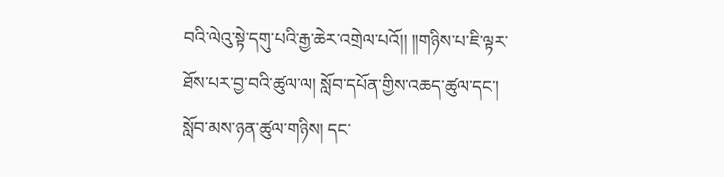བའི་ལེའུ་སྟེ་དགུ་པའི་རྒྱ་ཆེར་འགྲེལ་པའོ།། །།གཉིས་པ་ཇི་ལྟར་ཐོས་པར་བྱ་བའི་ཚུལ་ལ། སློབ་དཔོན་གྱིས་འཆད་ཚུལ་དང་། སློབ་མས་ཉན་ཚུལ་གཉིས། དང་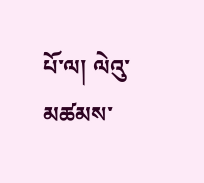པོ་ལ། ལེའུ་མཚམས་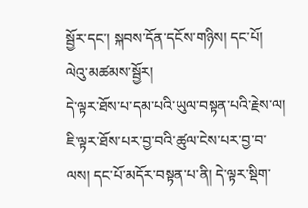སྦྱོར་དང་། སྐབས་དོན་དངོས་གཉིས། དང་པོ།
ལེའུ་མཚམས་སྦྱོར།
དེ་ལྟར་ཐོས་པ་དམ་པའི་ཡུལ་བསྟན་པའི་རྗེས་ལ། ཇི་ལྟར་ཐོས་པར་བྱ་བའི་ཚུལ་ངེས་པར་བྱ་བ་ལས། དང་པོ་མདོར་བསྟན་པ་ནི། དེ་ལྟར་སྡིག་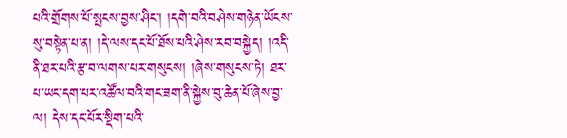པའི་གྲོགས་པོ་སྤངས་བྱས་ཤིང་། །དགེ་བའི་བཤེས་གཉེན་ཡོངས་སུ་བསྟེན་པ་ན། །དེ་ལས་དང་པོ་ཐོས་པའི་ཤེས་རབ་བསྐྱེད། །འདི་ནི་ཐར་པའི་རྩ་བ་ལགས་པར་གསུངས། །ཞེས་གསུངས་ཏེ། ཐར་པ་ཡང་དག་པར་འཚོལ་བའི་གང་ཟག་ནི་སྐྱེས་བུ་ཆེན་པོ་ཞེས་བྱ་ལ། དེས་དང་པོར་སྡིག་པའི་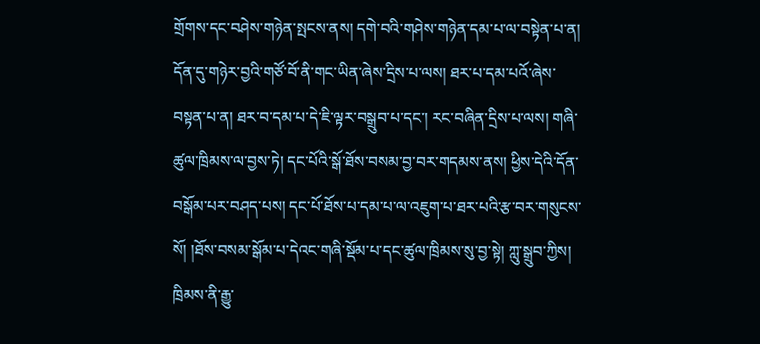གྲོགས་དང་བཤེས་གཉེན་སྤངས་ནས། དགེ་བའི་གཤེས་གཉེན་དམ་པ་ལ་བསྟེན་པ་ན། དོན་དུ་གཉེར་བྱའི་གཙོ་བོ་ནི་གང་ཡིན་ཞེས་དྲིས་པ་ལས། ཐར་པ་དམ་པའོ་ཞེས་བསྟན་པ་ན། ཐར་བ་དམ་པ་དེ་ཇི་ལྟར་བསྒྲུབ་པ་དང་། རང་བཞིན་དྲིས་པ་ལས། གཞི་ཚུལ་ཁྲིམས་ལ་བྱས་ཏེ། དང་པོའི་སྒོ་ཐོས་བསམ་བྱ་བར་གདམས་ནས། ཕྱིས་དེའི་དོན་བསྒོམ་པར་བཤད་པས། དང་པོ་ཐོས་པ་དམ་པ་ལ་འཇུག་པ་ཐར་པའི་རྩ་བར་གསུངས་སོ། །ཐོས་བསམ་སྒོམ་པ་དེའང་གཞི་སྡོམ་པ་དང་ཚུལ་ཁྲིམས་སུ་བྱ་སྟེ། ཀླུ་སྒྲུབ་ཀྱིས། ཁྲིམས་ནི་རྒྱུ་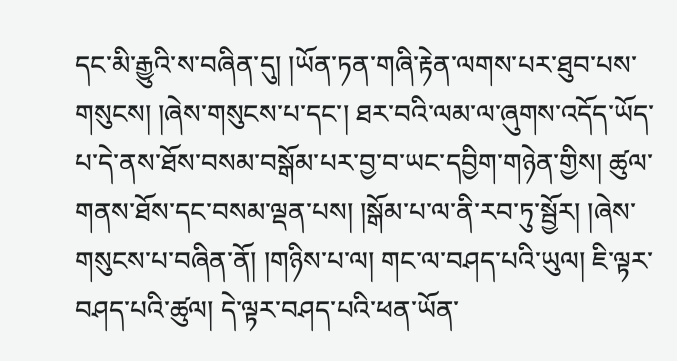དང་མི་རྒྱུའི་ས་བཞིན་དུ། །ཡོན་ཏན་གཞི་རྟེན་ལགས་པར་ཐུབ་པས་གསུངས། །ཞེས་གསུངས་པ་དང་། ཐར་བའི་ལམ་ལ་ཞུགས་འདོད་ཡོད་པ་དེ་ནས་ཐོས་བསམ་བསྒོམ་པར་བྱ་བ་ཡང་དབྱིག་གཉེན་གྱིས། ཚུལ་གནས་ཐོས་དང་བསམ་ལྡན་པས། །སྒོམ་པ་ལ་ནི་རབ་ཏུ་སྦྱོར། །ཞེས་གསུངས་པ་བཞིན་ནོ། །གཉིས་པ་ལ། གང་ལ་བཤད་པའི་ཡུལ། ཇི་ལྟར་བཤད་པའི་ཚུལ། དེ་ལྟར་བཤད་པའི་ཕན་ཡོན་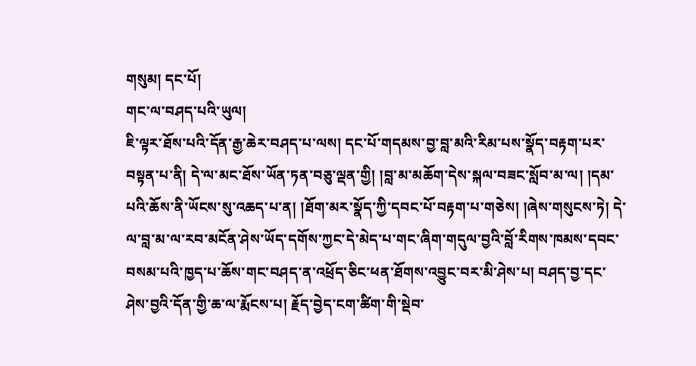གསུམ། དང་པོ།
གང་ལ་བཤད་པའི་ཡུལ།
ཇི་ལྟར་ཐོས་པའི་དོན་རྒྱ་ཆེར་བཤད་པ་ལས། དང་པོ་གདམས་བྱ་བླ་མའི་རིམ་པས་སྣོད་བརྟག་པར་བསྟན་པ་ནི། དེ་ལ་མང་ཐོས་ཡོན་ཏན་བཅུ་ལྡན་གྱི། །བླ་མ་མཆོག་དེས་སྐལ་བཟང་སློབ་མ་ལ། །དམ་པའི་ཆོས་ནི་ཡོངས་སུ་འཆད་པ་ན། །ཐོག་མར་སྣོད་ཀྱི་དབང་པོ་བརྟག་པ་གཅེས། །ཞེས་གསུངས་ཏེ། དེ་ལ་བླ་མ་ལ་རབ་མངོན་ཤེས་ཡོད་དགོས་ཀྱང་དེ་མེད་པ་གང་ཞིག་གདུལ་བྱའི་བློ་རིགས་ཁམས་དབང་བསམ་པའི་ཁྱད་པ་ཆོས་གང་བཤད་ན་འཕྲོད་ཅིང་ཕན་ཐོགས་འབྱུང་བར་མི་ཤེས་པ། བཤད་བྱ་དང་ཤེས་བྱའི་དོན་གྱི་ཆ་ལ་རྨོངས་པ། རྗོད་བྱེད་ངག་ཚིག་གི་སྡེབ་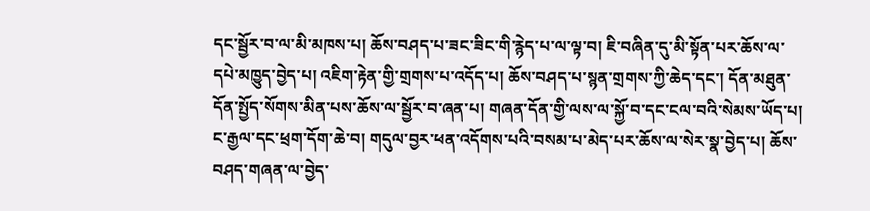དང་སྦྱོར་བ་ལ་མི་མཁས་པ། ཆོས་བཤད་པ་ཟང་ཟིང་གི་རྙེད་པ་ལ་ལྟ་བ། ཇི་བཞིན་དུ་མི་སྟོན་པར་ཆོས་ལ་དཔེ་མཁྱུད་བྱེད་པ། འཇིག་རྟེན་གྱི་གྲགས་པ་འདོད་པ། ཆོས་བཤད་པ་སྙན་གྲགས་ཀྱི་ཆེད་དང་། དོན་མཐུན་དོན་སྤྱོད་སོགས་མིན་པས་ཆོས་ལ་སྦྱོར་བ་ཞན་པ། གཞན་དོན་གྱི་ལས་ལ་སྐྱོ་བ་དང་ངལ་བའི་སེམས་ཡོད་པ། ང་རྒྱལ་དང་ཕྲག་དོག་ཆེ་བ། གདུལ་བྱར་ཕན་འདོགས་པའི་བསམ་པ་མེད་པར་ཆོས་ལ་སེར་སྣ་བྱེད་པ། ཆོས་བཤད་གཞན་ལ་བྱེད་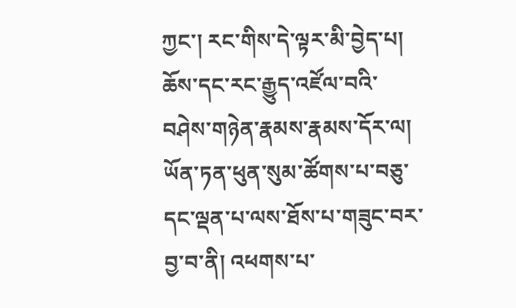ཀྱང་། རང་གིས་དེ་ལྟར་མི་བྱེད་པ། ཆོས་དང་རང་རྒྱུད་འཛོལ་བའི་བཤེས་གཉེན་རྣམས་རྣམས་དོར་ལ། ཡོན་ཏན་ཕུན་སུམ་ཚོགས་པ་བཅུ་དང་ལྡན་པ་ལས་ཐོས་པ་གཟུང་བར་བྱ་བ་ནི། འཕགས་པ་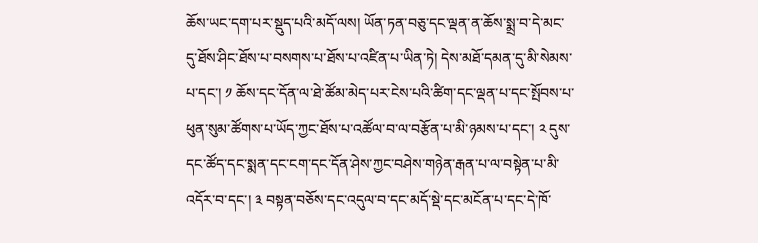ཆོས་ཡང་དག་པར་སྡུད་པའི་མདོ་ལས། ཡོན་ཏན་བཅུ་དང་ལྡན་ན་ཆོས་སྨྲ་བ་དེ་མང་དུ་ཐོས་ཤིང་ཐོས་པ་བསགས་པ་ཐོས་པ་འཛིན་པ་ཡིན་ཏེ། དེས་མཐོ་དམན་དུ་མི་སེམས་པ་དང་། ༡ ཆོས་དང་དོན་ལ་ཐེ་ཚོམ་མེད་པར་ངེས་པའི་ཚིག་དང་ལྡན་པ་དང་སྤོབས་པ་ཕུན་སུམ་ཚོགས་པ་ཡོད་ཀྱང་ཐོས་པ་འཚོལ་བ་ལ་བརྩོན་པ་མི་ཉམས་པ་དང་། ༢ དུས་དང་ཚོད་དང་སྨན་དང་ངག་དང་དོན་ཤེས་ཀྱང་བཤེས་གཉེན་རྒན་པ་ལ་བསྟེན་པ་མི་འདོར་བ་དང་། ༣ བསྟན་བཅོས་དང་འདུལ་བ་དང་མདོ་སྡེ་དང་མངོན་པ་དང་དེ་ཁོ་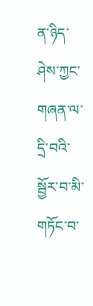ན་ཉིད་ཤེས་ཀྱང་གཞན་ལ་དྲི་བའི་སྦྱོར་བ་མི་གཏོང་བ་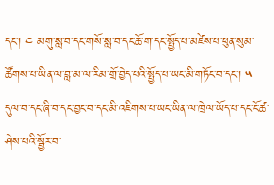དང་། ༤ མགུ་སླ་བ་དང་གསོ་སླ་བ་དང་ཆོ་ག་དང་སྤྱོད་པ་མཛེས་པ་ཕུན་སུམ་ཚོགས་པ་ཡིན་ལ་བླ་མ་ལ་རིམ་གྲོ་བྱེད་པའི་སྤྱོད་པ་ཡང་མི་གཏོང་བ་དང་། ༥ དུལ་བ་དང་ཞི་བ་དང་བྱང་བ་དང་མི་འཇིགས་པ་ཡང་ཡིན་ལ་ཁྲེལ་ཡོད་པ་དང་ངོ་ཚ་ཤེས་པའི་སྦྱོར་བ་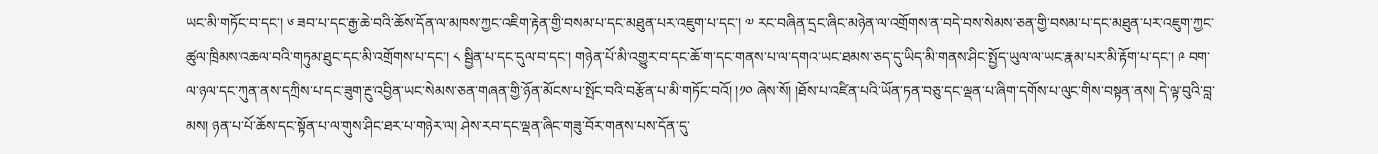ཡང་མི་གཏོང་བ་དང་། ༦ ཟབ་པ་དང་རྒྱ་ཆེ་བའི་ཆོས་དོན་ལ་མཁས་ཀྱང་འཇིག་རྟེན་གྱི་བསམ་པ་དང་མཐུན་པར་འཇུག་པ་དང་། ༧ རང་བཞིན་དྲང་ཞིང་མཉེན་ལ་འགྲོགས་ན་བདེ་བས་སེམས་ཅན་གྱི་བསམ་པ་དང་མཐུན་པར་འཇུག་ཀྱང་ཚུལ་ཁྲིམས་འཆལ་བའི་གཏུམ་ཐུང་དང་མི་འགྲོགས་པ་དང་། ༨ སྦྱིན་པ་དང་དུལ་བ་དང་། གཉེན་པོ་མི་འགྱུར་བ་དང་ཆོ་ག་དང་གནས་པ་ལ་དགའ་ཡང་ཐམས་ཅད་དུ་ཡིད་མི་གནས་ཤིང་སྤྱོད་ཡུལ་ལ་ཡང་རྣམ་པར་མི་རྟོག་པ་དང་། ༩ བག་ལ་ཉལ་དང་ཀུན་ནས་དཀྲིས་པ་དང་ཟུག་རྔུ་འབྱིན་ཡང་སེམས་ཅན་གཞན་གྱི་ཉོན་མོངས་པ་སྤོང་བའི་བརྩོན་པ་མི་གཏོང་བའོ། །༡༠ ཞེས་སོ། །ཐོས་པ་འཛིན་པའི་ཡོན་ཏན་བཅུ་དང་ལྡན་པ་ཞིག་དགོས་པ་ལུང་གིས་བསྟན་ནས། དེ་ལྟ་བུའི་བླ་མས། ཉན་པ་པོ་ཆོས་དང་སྟོན་པ་ལ་གུས་ཤིང་ཐར་པ་གཉེར་ལ། ཤེས་རབ་དང་ལྡན་ཞིང་གཟུ་བོར་གནས་པས་དོན་དུ་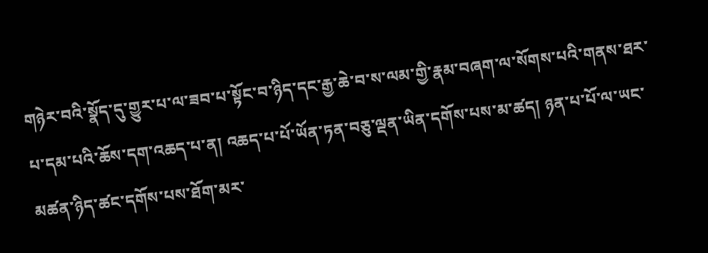གཉེར་བའི་སྣོད་དུ་གྱུར་པ་ལ་ཟབ་པ་སྟོང་བ་ཉིད་དང་རྒྱ་ཆེ་བ་ས་ལམ་གྱི་རྣམ་བཞག་ལ་སོགས་པའི་གནས་ཐར་པ་དམ་པའི་ཆོས་དག་འཆད་པ་ན། འཆད་པ་པོ་ཡོན་ཏན་བཅུ་ལྡན་ཡིན་དགོས་པས་མ་ཚད། ཉན་པ་པོ་ལ་ཡང་མཚན་ཉིད་ཚང་དགོས་པས་ཐོག་མར་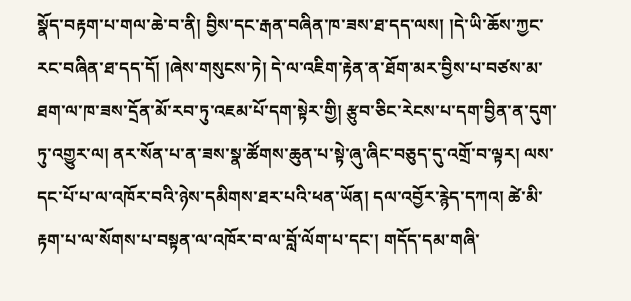སྣོད་བརྟག་པ་གལ་ཆེ་བ་ནི། བྱིས་དང་རྒན་བཞིན་ཁ་ཟས་ཐ་དད་ལས། །དེ་ཡི་ཆོས་ཀྱང་རང་བཞིན་ཐ་དད་དོ། །ཞེས་གསུངས་ཏེ། དེ་ལ་འཇིག་རྟེན་ན་ཐོག་མར་བྱིས་པ་བཙས་མ་ཐག་ལ་ཁ་ཟས་དྲོན་མོ་རབ་ཏུ་འཇམ་པོ་དག་སྟེར་གྱི། རྩུབ་ཅིང་རེངས་པ་དག་བྱིན་ན་དུག་ཏུ་འགྱུར་ལ། ནར་སོན་པ་ན་ཟས་སྣ་ཚོགས་ཆུན་པ་སྟེ་ཞུ་ཞིང་བཅུད་དུ་འགྲོ་བ་ལྟར། ལས་དང་པོ་པ་ལ་འཁོར་བའི་ཉེས་དམིགས་ཐར་པའི་ཕན་ཡོན། དལ་འབྱོར་རྙེད་དཀའ། ཚེ་མི་རྟག་པ་ལ་སོགས་པ་བསྟན་ལ་འཁོར་བ་ལ་བློ་ལོག་པ་དང་། གདོད་དམ་གཞི་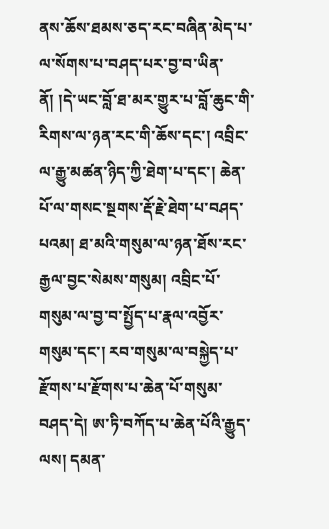ནས་ཆོས་ཐམས་ཅད་རང་བཞིན་མེད་པ་ལ་སོགས་པ་བཤད་པར་བྱ་བ་ཡིན་ནོ། །དེ་ཡང་བློ་ཐ་མར་གྱུར་པ་བློ་ཆུང་གི་རིགས་ལ་ཉན་རང་གི་ཆོས་དང་། འབྲིང་ལ་རྒྱུ་མཚན་ཉིད་ཀྱི་ཐེག་པ་དང་། ཆེན་པོ་ལ་གསང་སྔགས་རྡོ་རྗེ་ཐེག་པ་བཤད་པའམ། ཐ་མའི་གསུམ་ལ་ཉན་ཐོས་རང་རྒྱལ་བྱང་སེམས་གསུམ། འབྲིང་པོ་གསུམ་ལ་བྱ་བ་སྤྱོད་པ་རྣལ་འབྱོར་གསུམ་དང་། རབ་གསུམ་ལ་བསྐྱེད་པ་རྫོགས་པ་རྫོགས་པ་ཆེན་པོ་གསུམ་བཤད་དེ། ཨ་ཏི་བཀོད་པ་ཆེན་པོའི་རྒྱུད་ལས། དམན་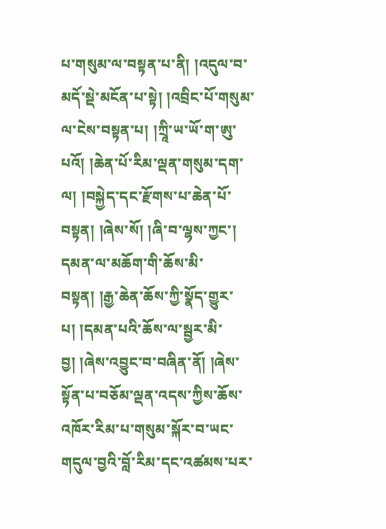པ་གསུམ་ལ་བསྟན་པ་ནི། །འདུལ་བ་མདོ་སྡེ་མངོན་པ་སྟེ། །འབྲིང་པོ་གསུམ་ལ་ངེས་བསྟན་པ། །ཀྲཱི་ཡ་ཡོ་ག་ཨུ་པའོ། །ཆེན་པོ་རིམ་ལྡན་གསུམ་དག་ལ། །བསྐྱེད་དང་རྫོགས་པ་ཆེན་པོ་བསྟན། །ཞེས་སོ། །ཞི་བ་ལྷས་ཀྱང་། དམན་ལ་མཆོག་གི་ཆོས་མི་བསྟན། །རྒྱ་ཆེན་ཆོས་ཀྱི་སྣོད་གྱུར་པ། །དམན་པའི་ཆོས་ལ་སྦྱར་མི་བྱ། །ཞེས་འབྱུང་བ་བཞིན་ནོ། །ཞེས་སྟོན་པ་བཅོམ་ལྡན་འདས་ཀྱིས་ཆོས་འཁོར་རིམ་པ་གསུམ་སྐོར་བ་ཡང་གདུལ་བྱའི་བློ་རིམ་དང་འཚམས་པར་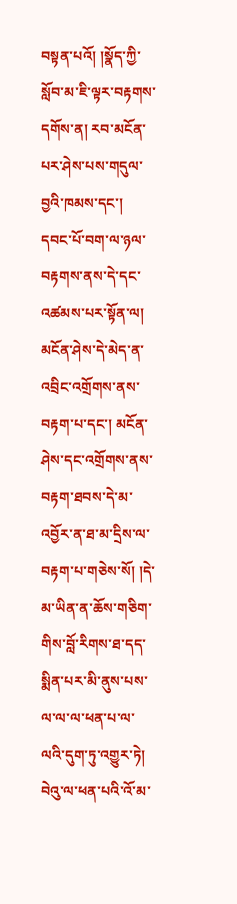བསྟན་པའོ། །སྣོད་ཀྱི་སློབ་མ་ཇི་ལྟར་བརྟགས་དགོས་ན། རབ་མངོན་པར་ཤེས་པས་གདུལ་བྱའི་ཁམས་དང་། དབང་པོ་བག་ལ་ཉལ་བརྟགས་ནས་དེ་དང་འཚམས་པར་སྟོན་ལ། མངོན་ཤེས་དེ་མེད་ན་འབྲིང་འགྲོགས་ནས་བརྟག་པ་དང་། མངོན་ཤེས་དང་འགྲོགས་ནས་བརྟག་ཐབས་དེ་མ་འབྱོར་ན་ཐ་མ་དྲིས་ལ་བརྟག་པ་གཅེས་སོ། །དེ་མ་ཡིན་ན་ཆོས་གཅིག་གིས་བློ་རིགས་ཐ་དད་སྨིན་པར་མི་ནུས་པས་ལ་ལ་ལ་ཕན་པ་ལ་ལའི་དུག་ཏུ་འགྱུར་ཏེ། བེའུ་ལ་ཕན་པའི་འོ་མ་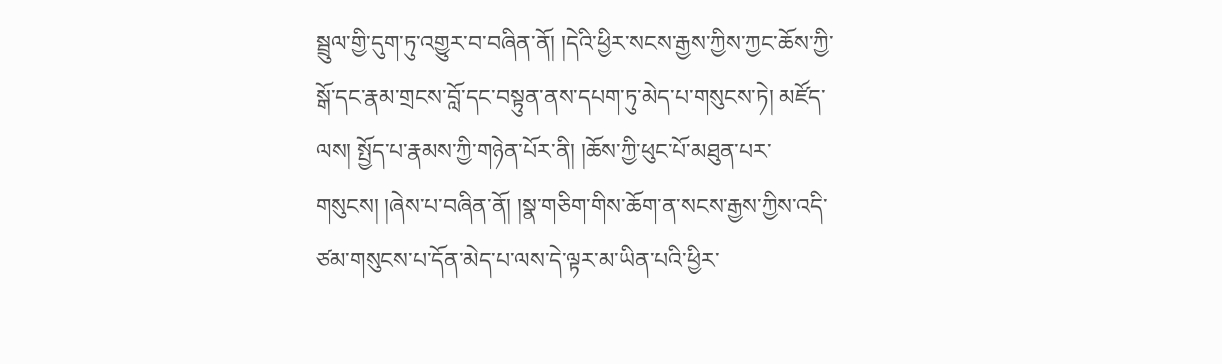སྦྲུལ་གྱི་དུག་ཏུ་འགྱུར་བ་བཞིན་ནོ། །དེའི་ཕྱིར་སངས་རྒྱས་ཀྱིས་ཀྱང་ཆོས་ཀྱི་སྒོ་དང་རྣམ་གྲངས་བློ་དང་བསྟུན་ནས་དཔག་ཏུ་མེད་པ་གསུངས་ཏེ། མཛོད་ལས། སྤྱོད་པ་རྣམས་ཀྱི་གཉེན་པོར་ནི། །ཆོས་ཀྱི་ཕུང་པོ་མཐུན་པར་གསུངས། །ཞེས་པ་བཞིན་ནོ། །སྣ་གཅིག་གིས་ཆོག་ན་སངས་རྒྱས་ཀྱིས་འདི་ཙམ་གསུངས་པ་དོན་མེད་པ་ལས་དེ་ལྟར་མ་ཡིན་པའི་ཕྱིར་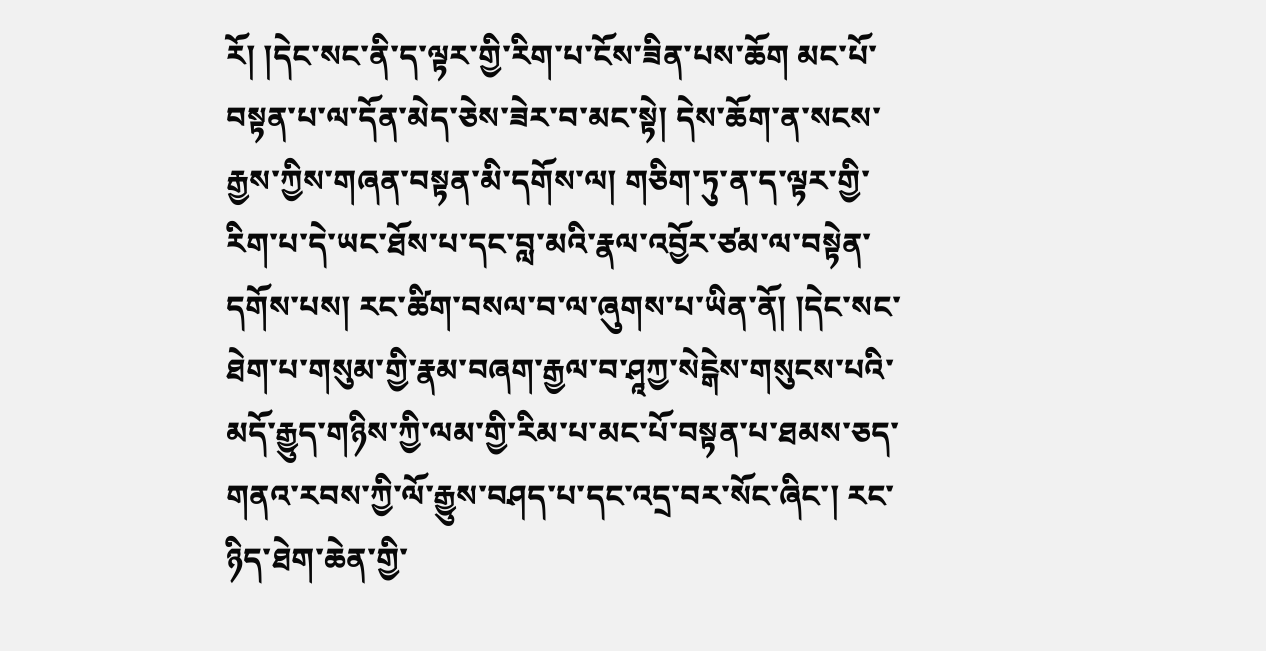རོ། །དེང་སང་ནི་ད་ལྟར་གྱི་རིག་པ་ངོས་ཟིན་པས་ཆོག མང་པོ་བསྟན་པ་ལ་དོན་མེད་ཅེས་ཟེར་བ་མང་སྟེ། དེས་ཆོག་ན་སངས་རྒྱས་ཀྱིས་གཞན་བསྟན་མི་དགོས་ལ། གཅིག་ཏུ་ན་ད་ལྟར་གྱི་རིག་པ་དེ་ཡང་ཐོས་པ་དང་བླ་མའི་རྣལ་འབྱོར་ཙམ་ལ་བསྟེན་དགོས་པས། རང་ཚིག་བསལ་བ་ལ་ཞུགས་པ་ཡིན་ནོ། །དེང་སང་ཐེག་པ་གསུམ་གྱི་རྣམ་བཞག་རྒྱལ་བ་ཤཱཀྱ་སེངྒེས་གསུངས་པའི་མདོ་རྒྱུད་གཉིས་ཀྱི་ལམ་གྱི་རིམ་པ་མང་པོ་བསྟན་པ་ཐམས་ཅད་གནའ་རབས་ཀྱི་ལོ་རྒྱུས་བཤད་པ་དང་འདྲ་བར་སོང་ཞིང་། རང་ཉིད་ཐེག་ཆེན་གྱི་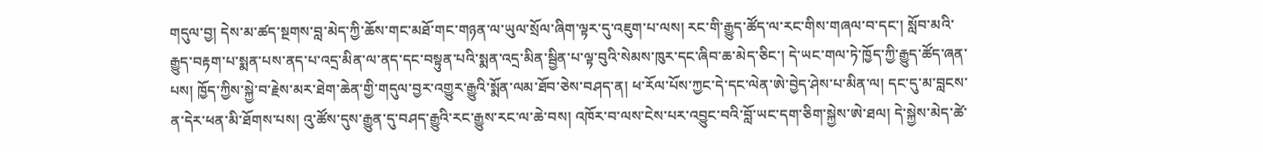གདུལ་བྱ། དེས་མ་ཚད་སྔགས་བླ་མེད་ཀྱི་ཆོས་གང་མཐོ་གང་གཉན་ལ་ཡུལ་སྲོལ་ཞིག་ལྟར་དུ་འཇུག་པ་ལས། རང་གི་རྒྱུད་ཚོད་ལ་རང་གིས་གཞལ་བ་དང་། སློབ་མའི་རྒྱུད་བརྟག་པ་སྨན་པས་ནད་པ་འདྲ་མིན་ལ་ནད་དང་བསྟུན་པའི་སྨན་འདྲ་མིན་སྦྱིན་པ་ལྟ་བུའི་སེམས་ཁུར་དང་ཞིབ་ཆ་མེད་ཅིང་། དེ་ཡང་གལ་ཏེ་ཁྱོད་ཀྱི་རྒྱུད་ཚོད་ཞན་པས། ཁྱོད་ཀྱིས་སྐྱེ་བ་རྗེས་མར་ཐེག་ཆེན་གྱི་གདུལ་བྱར་འགྱུར་རྒྱུའི་སྨོན་ལམ་ཐོབ་ཅེས་བཤད་ན། ཕ་རོལ་པོས་ཀྱང་དེ་དང་ལེན་ཨེ་བྱེད་ཤེས་པ་མིན་ལ། དང་དུ་མ་བླངས་ན་དེར་ཕན་མི་ཐོགས་པས། འུ་ཚོས་དུས་རྒྱུན་དུ་བཤད་རྒྱུའི་རང་རྒྱུས་རང་ལ་ཆེ་བས། འཁོར་བ་ལས་ངེས་པར་འབྱུང་བའི་བློ་ཡང་དག་ཅིག་སྐྱེས་ཨེ་ཐལ། དེ་སྐྱེས་མེད་ཚེ་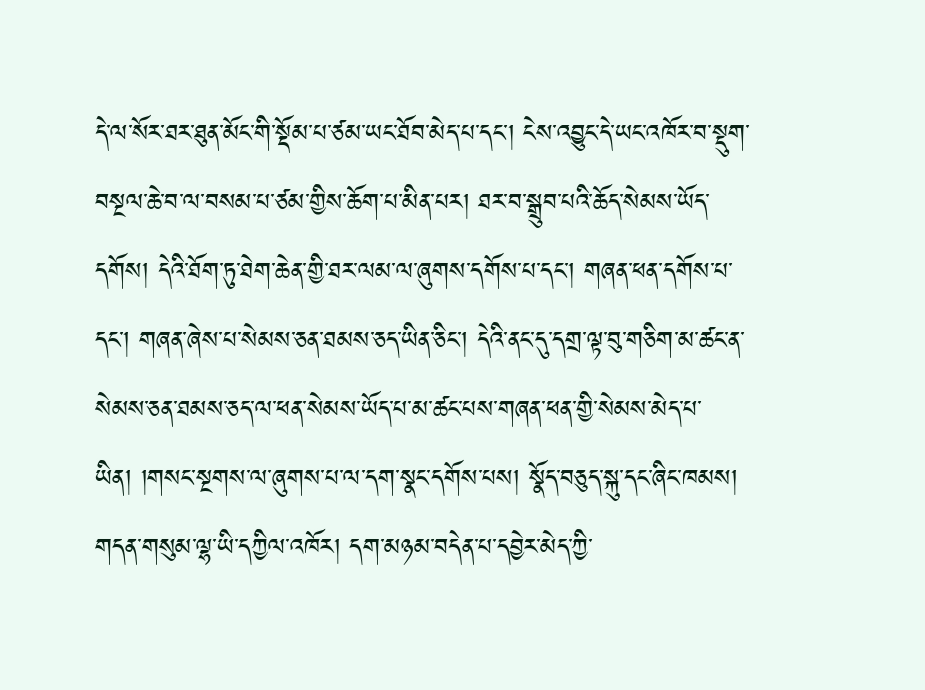དེ་ལ་སོར་ཐར་ཐུན་མོང་གི་སྡོམ་པ་ཙམ་ཡང་ཐོབ་མེད་པ་དང་། ངེས་འབྱུང་དེ་ཡང་འཁོར་བ་སྡུག་བསྔལ་ཆེ་བ་ལ་བསམ་པ་ཙམ་གྱིས་ཆོག་པ་མིན་པར། ཐར་བ་སྒྲུབ་པའི་ཆོད་སེམས་ཡོད་དགོས། དེའི་ཐོག་ཏུ་ཐེག་ཆེན་གྱི་ཐར་ལམ་ལ་ཞུགས་དགོས་པ་དང་། གཞན་ཕན་དགོས་པ་དང་། གཞན་ཞེས་པ་སེམས་ཅན་ཐམས་ཅད་ཡིན་ཅིང་། དེའི་ནང་དུ་དགྲ་ལྟ་བུ་གཅིག་མ་ཚང་ན་སེམས་ཅན་ཐམས་ཅད་ལ་ཕན་སེམས་ཡོད་པ་མ་ཚང་པས་གཞན་ཕན་གྱི་སེམས་མེད་པ་ཡིན། །གསང་སྔགས་ལ་ཞུགས་པ་ལ་དག་སྣང་དགོས་པས། སྣོད་བཅུད་སྐུ་དང་ཞིང་ཁམས། གདན་གསུམ་ལྷ་ཡི་དཀྱིལ་འཁོར། དག་མཉམ་བདེན་པ་དབྱེར་མེད་ཀྱི་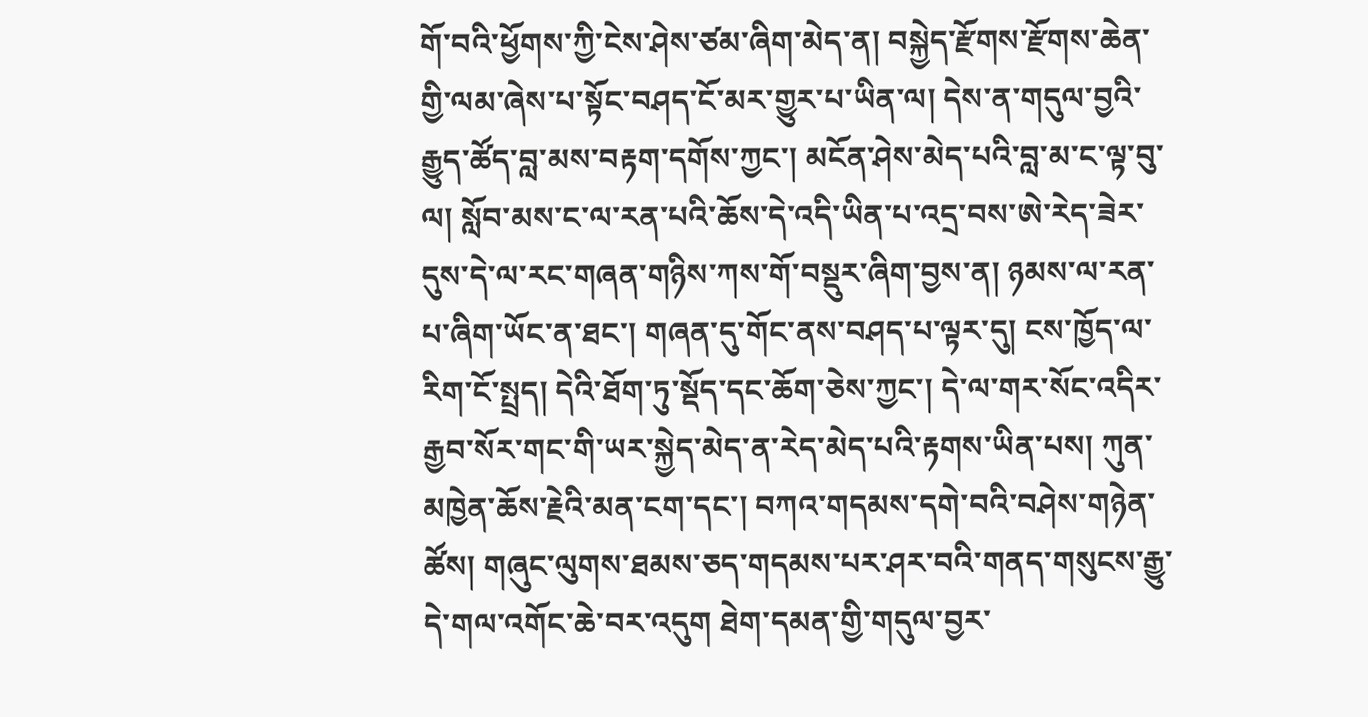གོ་བའི་ཕྱོགས་ཀྱི་ངེས་ཤེས་ཙམ་ཞིག་མེད་ན། བསྐྱེད་རྫོགས་རྫོགས་ཆེན་གྱི་ལམ་ཞེས་པ་སྟོང་བཤད་ངོ་མར་གྱུར་པ་ཡིན་ལ། དེས་ན་གདུལ་བྱའི་རྒྱུད་ཚོད་བླ་མས་བརྟག་དགོས་ཀྱང་། མངོན་ཤེས་མེད་པའི་བླ་མ་ང་ལྟ་བུ་ལ། སློབ་མས་ང་ལ་རན་པའི་ཆོས་དེ་འདི་ཡིན་པ་འདྲ་བས་ཨེ་རེད་ཟེར་དུས་དེ་ལ་རང་གཞན་གཉིས་ཀས་གོ་བསྡུར་ཞིག་བྱས་ན། ཉམས་ལ་རན་པ་ཞིག་ཡོང་ན་ཐང་། གཞན་དུ་གོང་ནས་བཤད་པ་ལྟར་དུ། ངས་ཁྱོད་ལ་རིག་ངོ་སྤྲད། དེའི་ཐོག་ཏུ་སྡོད་དང་ཆོག་ཅེས་ཀྱང་། དེ་ལ་གར་སོང་འདིར་རྒྱབ་སོར་གང་གི་ཡར་སྐྱེད་མེད་ན་རེད་མེད་པའི་རྟགས་ཡིན་པས། ཀུན་མཁྱེན་ཆོས་རྗེའི་མན་ངག་དང་། བཀའ་གདམས་དགེ་བའི་བཤེས་གཉེན་ཚོས། གཞུང་ལུགས་ཐམས་ཅད་གདམས་པར་ཤར་བའི་གནད་གསུངས་རྒྱུ་དེ་གལ་འགོང་ཆེ་བར་འདུག ཐེག་དམན་གྱི་གདུལ་བྱར་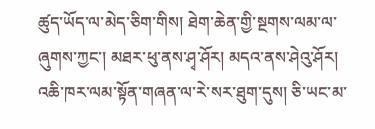ཚུད་ཡོད་ལ་མེད་ཅིག་གིས། ཐེག་ཆེན་གྱི་སྔགས་ལམ་ལ་ཞུགས་ཀྱང་། མཐར་ཕུ་ནས་ཤྭ་ཤོར། མདའ་ནས་ཤེའུ་ཤོར། འཆི་ཁར་ལམ་སྟོན་གཞན་ལ་རེ་སར་ཐུག་དུས། ཅི་ཡང་མ་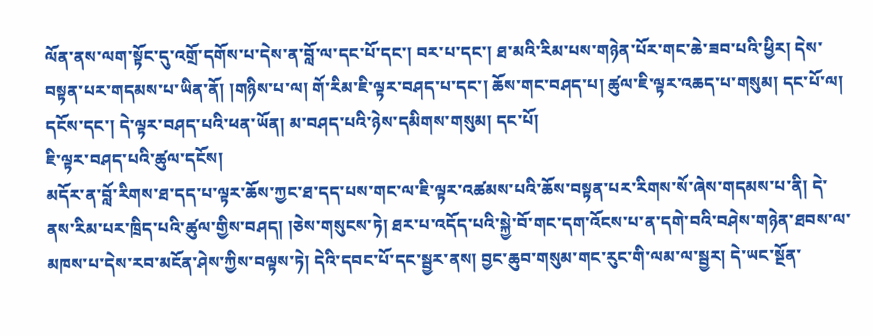ལོན་ནས་ལག་སྟོང་དུ་འགྲོ་དགོས་པ་དེས་ན་བློ་ལ་དང་པོ་དང་། བར་པ་དང་། ཐ་མའི་རིམ་པས་གཉེན་པོར་གང་ཆེ་ཟབ་པའི་ཕྱིར། དེས་བསྟན་པར་གདམས་པ་ཡིན་ནོ། །གཉིས་པ་ལ། གོ་རིམ་ཇི་ལྟར་བཤད་པ་དང་། ཆོས་གང་བཤད་པ། ཚུལ་ཇི་ལྟར་འཆད་པ་གསུམ། དང་པོ་ལ། དངོས་དང་། དེ་ལྟར་བཤད་པའི་ཕན་ཡོན། མ་བཤད་པའི་ཉེས་དམིགས་གསུམ། དང་པོ།
ཇི་ལྟར་བཤད་པའི་ཚུལ་དངོས།
མདོར་ན་བློ་རིགས་ཐ་དད་པ་ལྟར་ཆོས་ཀྱང་ཐ་དད་པས་གང་ལ་ཇི་ལྟར་འཚམས་པའི་ཆོས་བསྟན་པར་རིགས་སོ་ཞེས་གདམས་པ་ནི། དེ་ནས་རིམ་པར་ཁྲིད་པའི་ཚུལ་གྱིས་བཤད། །ཅེས་གསུངས་ཏེ། ཐར་པ་འདོད་པའི་སྐྱེ་བོ་གང་དག་འོངས་པ་ན་དགེ་བའི་བཤེས་གཉེན་ཐབས་ལ་མཁས་པ་དེས་རབ་མངོན་ཤེས་ཀྱིས་བལྟས་ཏེ། དེའི་དབང་པོ་དང་སྦྱར་ནས། བྱང་ཆུབ་གསུམ་གང་རུང་གི་ལམ་ལ་སྦྱར། དེ་ཡང་སྔོན་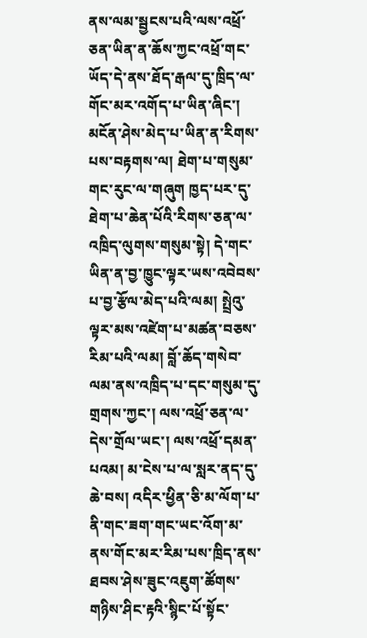ནས་ལམ་སྦྱངས་པའི་ལས་འཕྲོ་ཅན་ཡིན་ན་ཆོས་ཀྱང་འཕྲོ་གང་ཡོད་དེ་ནས་ཐོད་རྒལ་དུ་ཁྲིད་ལ་གོང་མར་འགོད་པ་ཡིན་ཞིང་། མངོན་ཤེས་མེད་པ་ཡིན་ན་རིགས་པས་བརྟགས་ལ། ཐེག་པ་གསུམ་གང་རུང་ལ་གཞུག ཁྱད་པར་དུ་ཐེག་པ་ཆེན་པོའི་རིགས་ཅན་ལ་འཁྲིད་ལུགས་གསུམ་སྟེ། དེ་གང་ཡིན་ན་བྱ་ཁྱུང་ལྟར་ཡས་འབེབས་པ་བྱ་རྩོལ་མེད་པའི་ལམ། སྤྲེའུ་ལྟར་མས་འཛེག་པ་མཚན་བཅས་རིམ་པའི་ལམ། བློ་ཆོད་གསེབ་ལམ་ནས་འཁྲིད་པ་དང་གསུམ་དུ་གྲགས་ཀྱང་། ལས་འཕྲོ་ཅན་ལ་དེས་གྲོལ་ཡང་། ལས་འཕྲོ་དམན་པའམ། མ་ངེས་པ་ལ་སླར་ནད་དུ་ཆེ་བས། འདིར་ཕྱིན་ཅི་མ་ལོག་པ་ནི་གང་ཟག་གང་ཡང་འོག་མ་ནས་གོང་མར་རིམ་པས་ཁྲིད་ནས་ཐབས་ཤེས་ཟུང་འཇུག་ཚོགས་གཉིས་ཤིང་རྟའི་སྙིང་པོ་སྟོང་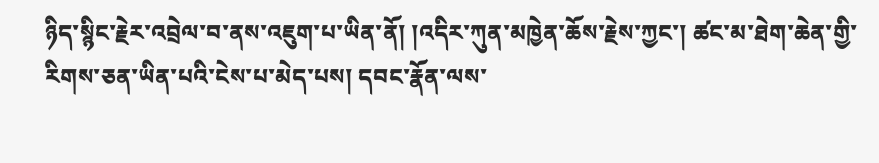ཉིད་སྙིང་རྗེར་འབྲེལ་བ་ནས་འཇུག་པ་ཡིན་ནོ། །འདིར་ཀུན་མཁྱེན་ཆོས་རྗེས་ཀྱང་། ཚང་མ་ཐེག་ཆེན་གྱི་རིགས་ཅན་ཡིན་པའི་ངེས་པ་མེད་པས། དབང་རྣོན་ལས་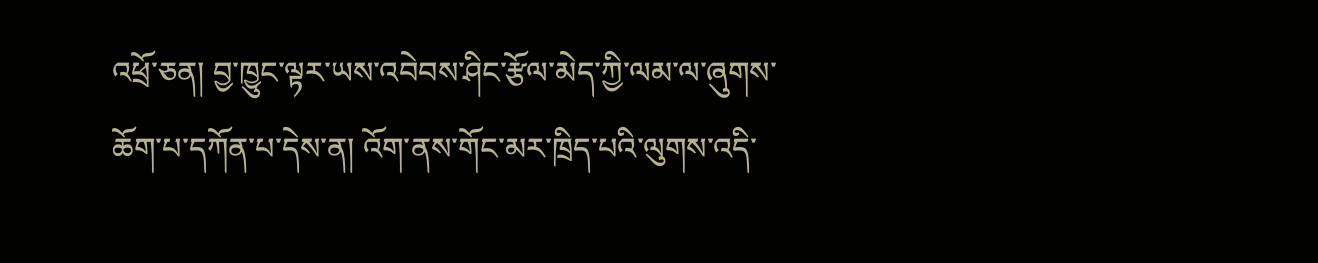འཕྲོ་ཅན། བྱ་ཁྱུང་ལྟར་ཡས་འབེབས་ཤིང་རྩོལ་མེད་ཀྱི་ལམ་ལ་ཞུགས་ཆོག་པ་དཀོན་པ་དེས་ན། འོག་ནས་གོང་མར་ཁྲིད་པའི་ལུགས་འདི་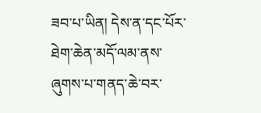ཟབ་པ་ཡིན། དེས་ན་དང་པོར་ཐེག་ཆེན་མདོ་ལམ་ནས་ཞུགས་པ་གནད་ཆེ་བར་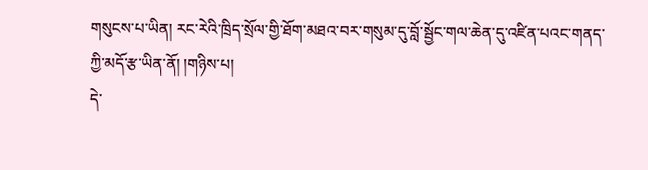གསུངས་པ་ཡིན། རང་རེའི་ཁྲིད་སྲོལ་གྱི་ཐོག་མཐའ་བར་གསུམ་དུ་བློ་སྦྱོང་གལ་ཆེན་དུ་འཛིན་པའང་གནད་ཀྱི་མདོ་རྩ་ཡིན་ནོ། །གཉིས་པ།
དེ་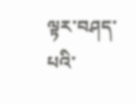ལྟར་བཤད་པའི་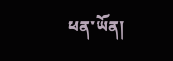ཕན་ཡོན།